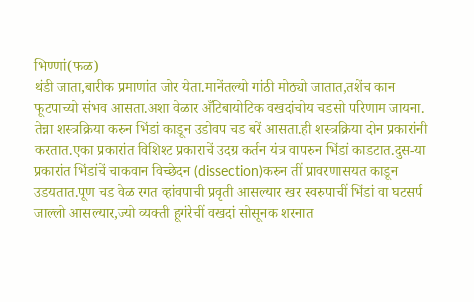भिण्णां(फळ)
थंडी जाता,बारीक प्रमाणांत जोर येता.मानेंतल्यो गांठी मोठ्यो जातात,तशेंच कान फूटपाच्यो संभव आसता.अशा वेळार अँटिबायोटिक वखदांचोय चडसो परिणाम जायना. तेन्ना शस्त्रक्रिया करुन भिंडां काडून उडोवप चड बरें आसता.ही शस्त्रक्रिया दोन प्रकारांनी करतात.एका प्रकारांत विशिश्ट प्रकाराचें उदग्र कर्तन यंत्र वापरुन भिंडां काडटात.दुस-या प्रकारांत भिंडांचें चाकवान विच्छेदन (dissection)करुन तीं प्रावरणासयत काडून उडयतात.पूण चड वेळ रगत व्हांवपाची प्रवृती आसल्यार खर स्वरुपाचीं भिंडां वा घटसर्प जाल्लो आसल्यार,ज्यो व्यक्ती हूगंरेचीं वखदां सोसूनक शरनात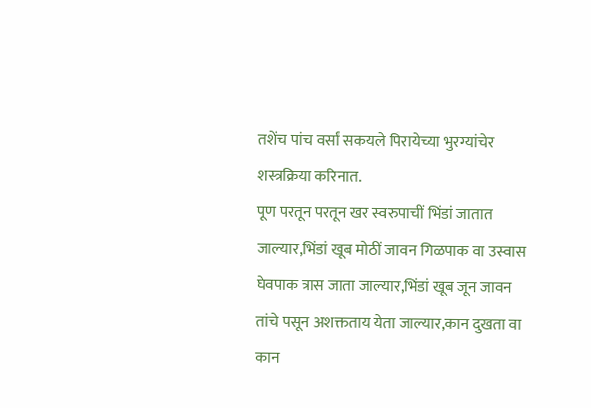तशेंच पांच वर्सां सकयले पिरायेच्या भुरग्यांचेर शस्त्रक्रिया करिनात.
पूण परतून परतून खर स्वरुपाचीं भिंडां जातात जाल्यार,भिंडां खूब मोठीं जावन गिळपाक वा उस्वास घेवपाक त्रास जाता जाल्यार,भिंडां खूब जून जावन तांचे पसून अशक्तताय येता जाल्यार,कान दुखता वा कान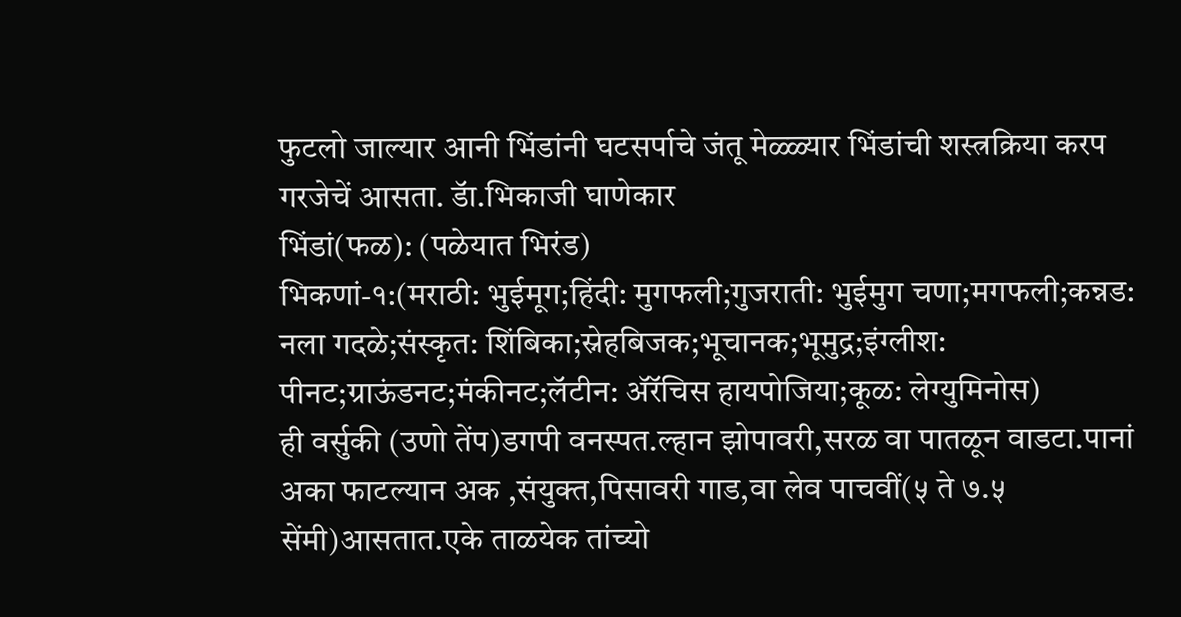फुटलो जाल्यार आनी भिंडांनी घटसर्पाचे जंतू मेळ्ळ्यार भिंडांची शस्त्रक्रिया करप गरजेचें आसता. डॅा.भिकाजी घाणेकार
भिंडां(फळ): (पळेयात भिरंड)
भिकणां-१:(मराठी: भुईमूग;हिंदी: मुगफली;गुजराती: भुईमुग चणा;मगफली;कन्नड: नला गदळे;संस्कृत: शिंबिका;स्नेहबिजक;भूचानक;भूमुद्र;इंग्लीश: पीनट;ग्राऊंडनट;मंकीनट;लॅटीन: ॲरॅचिस हायपोजिया;कूळ: लेग्युमिनोस)
ही वर्सुकी (उणो तेंप)डगपी वनस्पत.ल्हान झोपावरी,सरळ वा पातळून वाडटा.पानां अका फाटल्यान अक ,संयुक्त,पिसावरी गाड,वा लेव पाचवीं(५ ते ७.५ सेंमी)आसतात.एके ताळयेक तांच्यो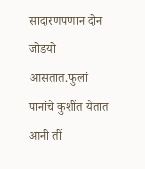सादारणपणान दोन जोडयो आसतात.फुलां पानांचे कुशींत येतात आनी तीं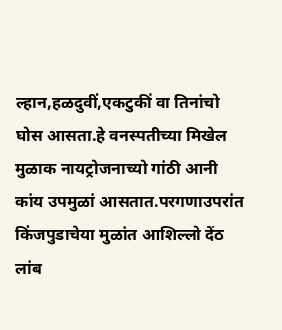ल्हान,हळदुवीं,एकटुकीं वा तिनांचो घोस आसता.हे वनस्पतीच्या मिखेल मुळाक नायट्रोजनाच्यो गांठी आनी कांय उपमुळां आसतात.परगणाउपरांत किंजपुडाचेया मुळांत आशिल्लो देंठ लांब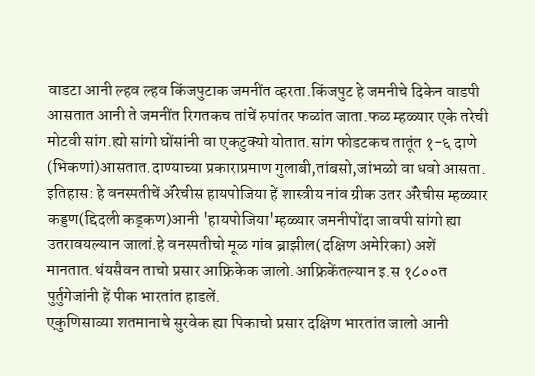वाडटा आनी ल्हव ल्हव किंजपुटाक जमनींत व्हरता.किंजपुट हे जमनीचे दिकेन वाडपी आसतात आनी ते जमनींत रिगतकच तांचें रुपांतर फळांत जाता.फळ म्हळ्यार एके तरेची मोटवी सांग.ह्यो सांगो घोंसांनी वा एकटुक्यो योतात.सांग फोडटकच तातूंत १-६ दाणे (भिकणां)आसतात.दाण्याच्या प्रकाराप्रमाण गुलाबी,तांबसो,जांभळो वा धवो आसता.
इतिहास: हे वनस्पतीचें ॲरेचीस हायपोजिया हें शास्त्रीय नांव ग्रीक उतर ॲरेचीस म्हळ्यार कड्डण(द्दिदली कड्कण)आनी 'हायपोजिया'म्हळ्यार जमनीपोंदा जावपी सांगो ह्या उतरावयल्यान जालां.हे वनस्पतीचो मूळ गांव ब्राझील(दक्षिण अमेरिका) अशें मानतात.थंयसैवन ताचो प्रसार आफ्रिकेक जालो.आफ्रिकेंतल्यान इ.स १८००त पुर्तुगेजांनी हें पीक भारतांत हाडलें.
एकुणिसाव्या शतमानाचे सुरवेक ह्या पिकाचो प्रसार दक्षिण भारतांत जालो आनी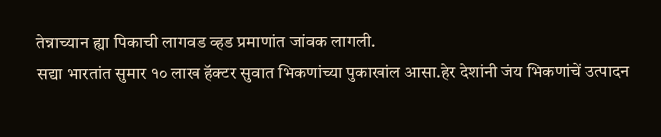तेन्नाच्यान ह्या पिकाची लागवड व्हड प्रमाणांत जांवक लागली.
सद्या भारतांत सुमार १० लाख हॅक्टर सुवात भिकणांच्या पुकाखांल आसा.हेर देशांनी जंय भिकणांचें उत्पादन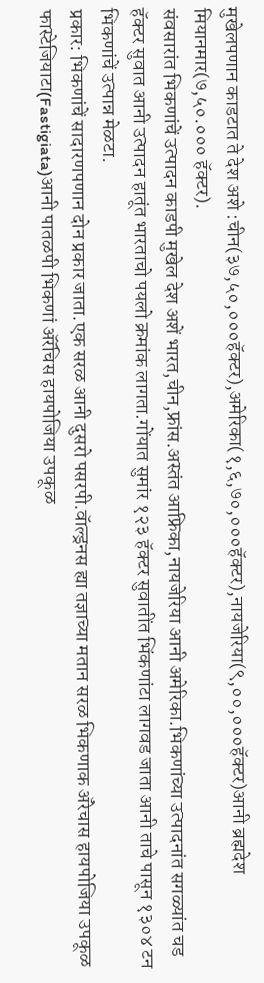मुखेलपणान काडटात ते देश अशे :चीन(३७,५०,०००हॅक्टर),अमेरिका(१,६,७०,०००हॅक्टर),नायजेरिया(९,००,०००हॅक्टर)आनी ब्रह्मदेश मियानमार(७,५०.००० हॅक्टर).
संवसारांत भिकणांचें उत्पादन काडपी मुखेल देश अशें भारत,चीन,फ्रांस.अस्तंत आफ्रिका,नायजेरिया आनी अमेरिका.भिकणांच्या उत्पादनांत सगळ्यांत चड हॅक्टर सुवात आनी उत्पादन हातूंत भारताचो पयलो क्रमांक लागता.गोंयात सुमांर १२३ हॅक्टर सुवातींत भिंकणांटा लागवड जाता आनी ताचे पासून १३०४ टन भिकणांचें उत्पान्न मेळटा.
प्रकार: भिकणांचें सादारणपणान दोन प्रकार जाता.एक सरळ आनी दुसरो पसरपी.वॅाल्ड्रनस ह्या तज्ञाच्या मतान सरळ भिकणाक ॲरेचास हायपोजिया उपकूळ फास्टेजियाटा(Fastigiata)आनी पातळपी भिकणां ॲरॅचिस हायपोजिया उपकूळ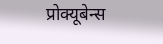प्रोक्यूबेन्स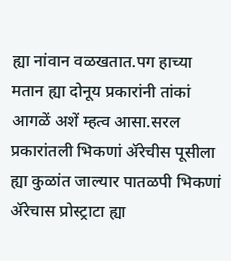ह्या नांवान वळखतात.पग हाच्या मतान ह्या दोनूय प्रकारांनी तांकां आगळें अशें म्हत्व आसा.सरल प्रकारांतली भिकणां ॲरेचीस पूसीला ह्या कुळांत जाल्यार पातळपी भिकणां ॲरेचास प्रोस्ट्राटा ह्या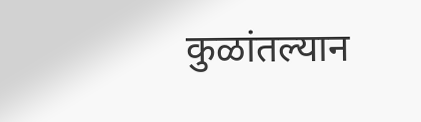कुळांतल्यान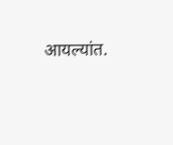आयल्यांत.